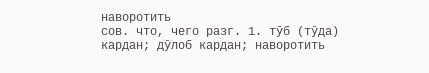наворотить
сов. что, чего разг. 1. тӯб (тӯда) кардан; дӯлоб кардан; наворотить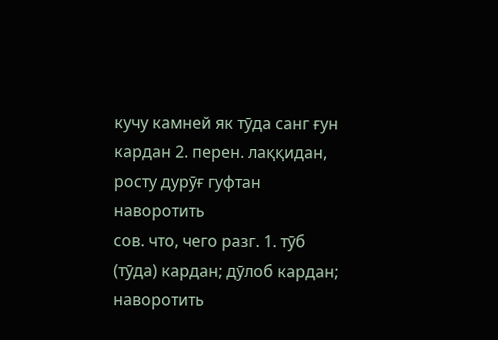кучу камней як тӯда санг ғун кардан 2. перен. лаққидан, росту дурӯғ гуфтан
наворотить
сов. что, чего разг. 1. тӯб (тӯда) кардан; дӯлоб кардан; наворотить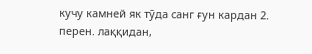кучу камней як тӯда санг ғун кардан 2. перен. лаққидан,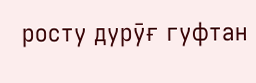росту дурӯғ гуфтан